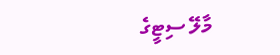މާލޭ ސިޓީގެ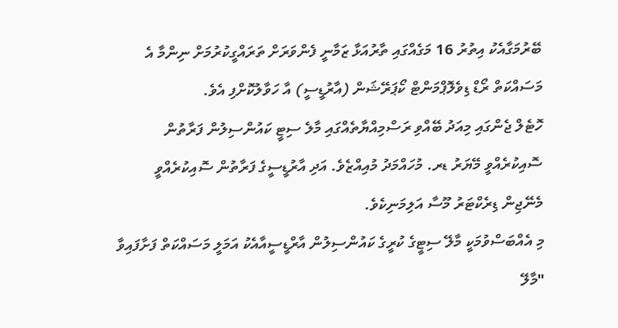ބޭރުމަގާއެކު އިތުރު 16 މަގެއްގައި ތާރުއަޅާ ޒަމާނީ ފެންވަރަށް ތަރައްގީކުރުމަށް ނިންމާ އެ މަސައްކަތް ރޯޑް ޑިވެލޮޕްމަންޓް ކޯޕަރޭޝަން (އާރުޑީސީ) އާ ހަވާލުކޮށްފި އެވެ.
ހޮޓެލް ޖެންގައި މިއަދު ބޭއްވި ރަސްމިއްޔާތެއްގައި މާލެ ސިޓީ ކައުންސިލުން ފަރާތުން ސޮއިކުރެއްވީ މޭޔަރު ޑރ. މުހައްމަދު މުއިއްޒެވެ. އަދި އާރުޑީސީގެ ފަރާތުން ސޮއިކުރެއްވީ މެނޭޖިން ޑިރެކްޓަރު މޫސާ އަލިމަނިކެވެ.
މި އެއްބަސްވުމަކީ މާލޭ ސިޓީގެ ކުރީގެ ކައުންސިލުން އާރްޑީސީއާއެކު އަމަލީ މަސައްކަތް ފަށާފައިވާ "މާލޭ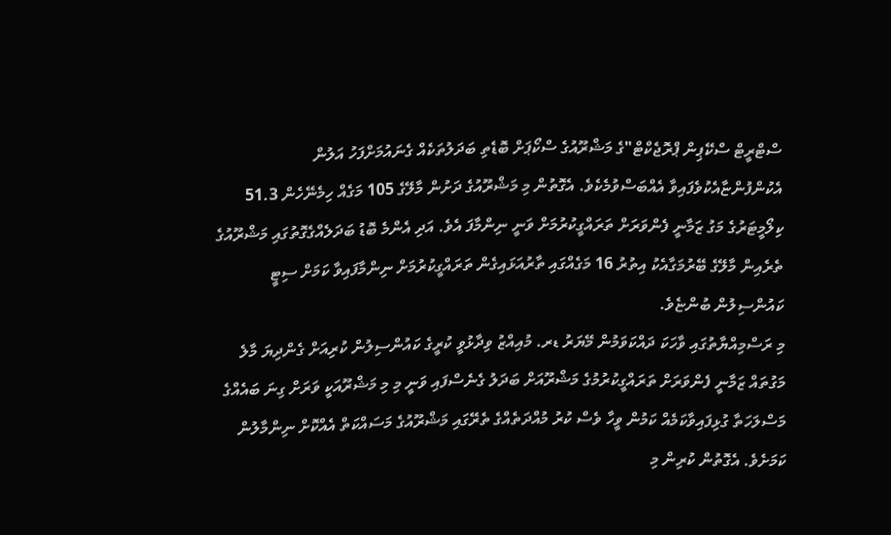ސްޓްރީޓް ސްކޭޕިން ޕްރޮޖެކްޓް"ގެ މަޝްރޫއުގެ ސްކޯޕަށް ބޮޑެތި ބަދަލުތަކެއް ގެނައުމަށްފަހު އަލުން އެކުންފުންޏާއެކުވެފައިވާ އެއްބަސްވުމެކެވެ. އެގޮތުން މި މަޝްރޫއުގެ ދަށުން މާލޭގެ 105 މަގެއް ހިމެނޭހެން 51.3 ކިލޯމީޓަރުގެ މަގު ޒަމާނީ ފެންވަރަށް ތަރައްގީކުރުމަށް ވަނީ ނިންމާފަ އެވެ. އަދި އެންމެ ބޮޑު ބަދަލެއްގެގޮތުގައި މަޝްރޫއުގެ ތެރެއިން މާލޭގެ ބޭރުމަގާއެކު އިތުރު 16 މަގެއްގައި ތާރުއަޅައިގެން ތަރައްގީކުރުމަށް ނިންމާފައިވާ ކަމަށް ސިޓީ ކައުންސިލުން ބުންޏެވެ.
މި ރަސްމިއްޔާތުގައި ވާހަކަ ދައްކަވަމުން މޭޔަރު ޑރ. މުއިއްޒު ވިދާޅުވީ ކުރީގެ ކައުންސިލުން ކުރިއަށް ގެންދިޔަ މާލެ މަގުތައް ޒަމާނީ ފެންވަރަށް ތަރައްގީކުރުމުގެ މަޝްރޫއަށް ބަދަލު ގެނެސްފައި ވަނީ މި މި މަޝްރޫއަކީ ވަރަށް ގިނަ ބައެއްގެ މަސްލަހަތާ ގުޅިފައިވާކަމެއް ކަމުން ވީހާ ވެސް ކުރު މުއްދަތެއްގެ ތެރޭގައި މަޝްރޫއުގެ މަސައްކަތް އެއްކޮށް ނިންމާލުން ކަމަށެވެ. އެގޮތުން ކުރިން މި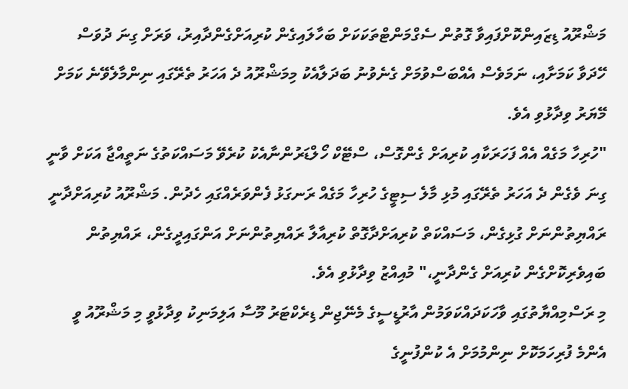މަޝްރޫއު ޑިޒައިންކޮށްފައިވާ ގޮތުން ސެގްމަންޓްތަކަކަށް ބަހާލައިގެން ކުރިއަށްގެންދާއިރު، ވަރަށް ގިނަ ދުވަސް ހޭދަވާ ކަމަށާއި، ނަމަވެސް އެއްބަސްވުމަށް ގެނެވުނު ބަދަލާއެކު މިމަޝްރޫއު ދެ އަހަރު ތެރޭގައި ނިންމާލެވޭނެ ކަމަށް މޭޔަރު ވިދާޅުވި އެވެ.
"ހުރިހާ މަގެއް އެއް ފަހަރަކާއި ކުރިއަށް ގެންގޮސް، ސްޓޭކް ހޯލްޑަރުންނާއެކު ކުރެވޭ މަސައްކަތުގެ ނަތީއްޖާ އަކަށް ވާނީ ގިނަ ވެގެން ދެ އަހަރު ތެރޭގައި މުޅި މާލެ ސިޓީގެ ހުރިހާ މަގެއް ރަނގަޅު ފެންވަރެއްގައި ހެދުން. މަޝްރޫއު ކުރިއަށްދާނީ ރައްޔިތުންނަށް ގުޅިގެން، މަސައްކަތް ކުރިއަށްދާގޮތް ކުރިއާލާ ރައްޔިތުންނަށް އަންގައިދީގެން، ރައްޔިތުން ބައިވެރިކޮށްގެން ކުރިއަށް ގެންދާނީ،" މުއިއްޒު ވިދާޅުވި އެވެ.
މި ރަސްމިއްޔާތުގައި ވާހަކަދައްކަވަމުން އާރުޑީސީގެ މެނޭޖިން ޑިރެކްޓަރު މޫސާ އަލިމަނިކު ވިދާޅުވީ މި މަޝްރޫއު ވީ އެންމެ ފުރިހަމަކޮށް ނިންމުމަށް އެ ކުންފުނީގެ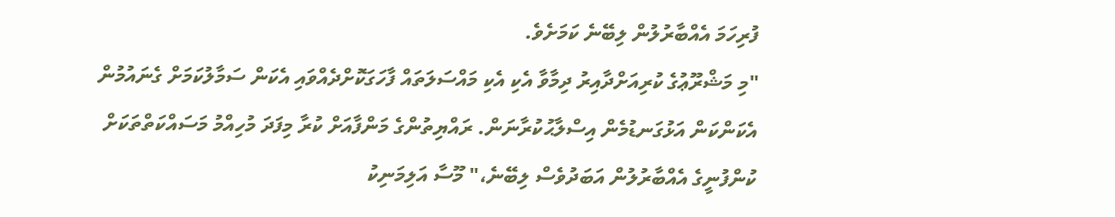ފުރިހަމަ އެއްބާރުލުން ލިބޭނެ ކަމަށެވެ.
"މި މަޝްރޫޢުގެ ކުރިއަށްދާއިރު ދިމާވާ އެކި އެކި މައްސަލަތައް ފާހަގަކޮށްދެއްވައި އެކަން ސަމާލުކަމަށް ގެނައުމުން އެކަންކަން އަޅުގަނޑުމެން އިސްލާޙުކުރާނަން. ރައްޔިތުންގެ މަންފާއަށް ކުރާ މިފަދަ މުހިއްމު މަސައްކަތްތަކަށް ކުންފުނީގެ އެއްބާރުލުން އަބަދުވެސް ލިބޭނެ،" މޫސާ އަލިމަނިކު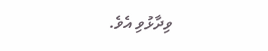ވިދާޅުވި އެވެ.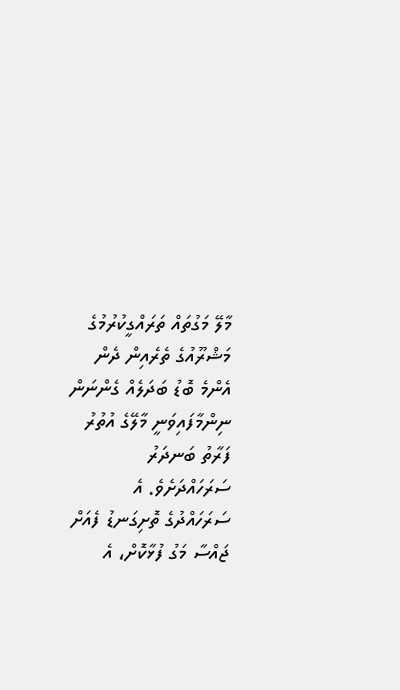މާލޭ މަގުތައް ތަރައްގީކުރުމުގެ މަޝްރޫއުގެ ތެރެއިން ދެން އެންމެ ބޮޑު ބަދަލެއް ގެންނަން ނިންމާފައިވަނީ މާލޭގެ އުތުރު ފަރާތު ބަނދަރު ސަރަހައްދަށެވެ. އެ ސަރަހައްދުގެ ތޮށިގަނޑު ފެއަށް ޖައްސާ މަގު ފުޅާކޮށް، އެ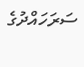ސަރަހައްދުގެ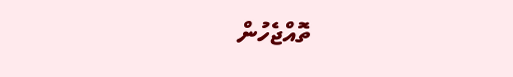ތޮއްޖެހުން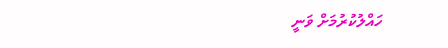ހައްލުކުރުމަށް ވަނީ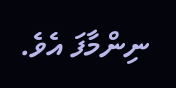ނިންމާފަ އެވެ.